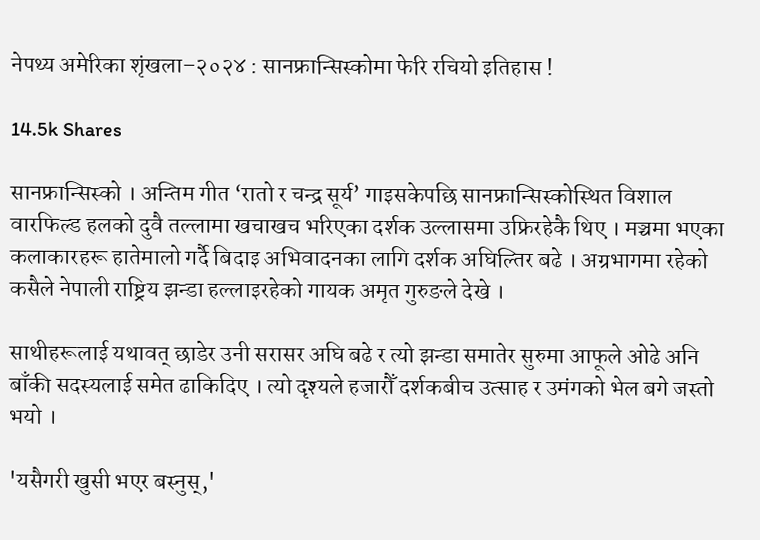नेपथ्य अमेरिका शृंखला–२०२४ : सानफ्रान्सिस्कोमा फेरि रचियो इतिहास !

14.5k Shares

सानफ्रान्सिस्को । अन्तिम गीत ‘रातो र चन्द्र सूर्य’ गाइसकेपछि सानफ्रान्सिस्कोस्थित विशाल वारफिल्ड हलको दुवै तल्लामा खचाखच भरिएका दर्शक उल्लासमा उफ्रिरहेकै थिए । मञ्चमा भएका कलाकारहरू हातेमालो गर्दै बिदाइ अभिवादनका लागि दर्शक अघिल्तिर बढे । अग्रभागमा रहेको कसैले नेपाली राष्ट्रिय झन्डा हल्लाइरहेको गायक अमृत गुरुङले देखे ।

साथीहरूलाई यथावत् छाडेर उनी सरासर अघि बढे र त्यो झन्डा समातेर सुरुमा आफूले ओढे अनि बाँकी सदस्यलाई समेत ढाकिदिए । त्यो दृश्यले हजारौँ दर्शकबीच उत्साह र उमंगको भेल बगे जस्तो भयो ।

'यसैगरी खुसी भएर बस्नुस्,'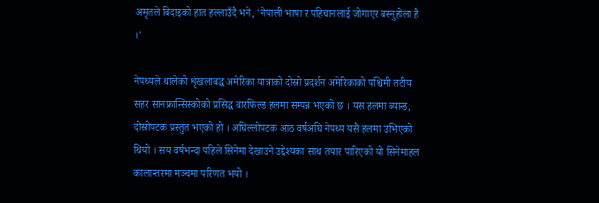अमृतले बिदाइको हात हल्लाउँदै भने, 'नेपाली भाषा र पहिचानलाई जोगाएर बस्नुहोला है ।'

नेपथ्यले थालेको शृंखलाबद्ध अमेरिका यात्राको दोस्रो प्रदर्शन अमेरिकाको पश्चिमी तटीय सहर सानफ्रान्सिस्कोको प्रसिद्ध वारफिल्ड हलमा सम्पन्न भएको छ । यस हलमा ब्यान्ड, दोस्रोपटक प्रस्तुत भएको हो । अघिल्लोपटक आठ वर्षअघि नेपथ्य यसै हलमा उभिएको थियो । सय वर्षभन्दा पहिले सिनेमा देखाउने उद्देश्यका साथ तयार पारिएको यो सिनेमाहल कालान्तरमा मञ्चमा परिणत भयो ।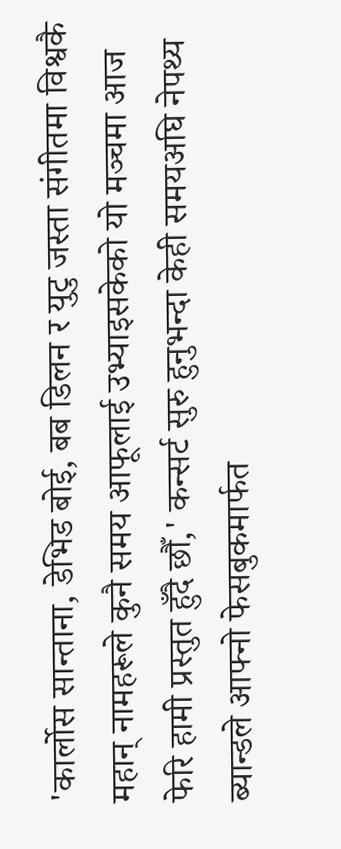'कार्लोस सान्ताना, डेभिड बोई, बब डिलन र युटु जस्ता संगीतमा विश्वकै महान् नामहरूले कुनै समय आफूलाई उभ्याइसकेको यो मञ्चमा आज फेरि हामी प्रस्तुत हुँदै छौँ,' कन्सर्ट सुरु हुनुभन्दा केही समयअघि नेपथ्य ब्यान्डले आफ्नो फेसबुकमार्फत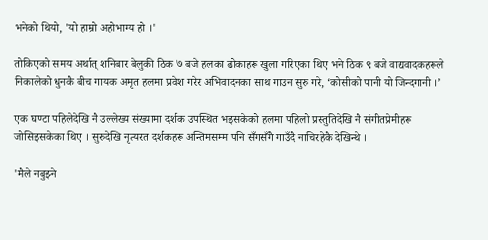भनेको थियो, 'यो हाम्रो अहोभाग्य हो ।'

तोकिएको समय अर्थात् शनिबार बेलुकी ठिक ७ बजे हलका ढोकाहरू खुला गरिएका थिए भने ठिक ९ बजे वाद्यवादकहरूले निकालेको धुनकै बीच गायक अमृत हलमा प्रवेश गरेर अभिवादनका साथ गाउन सुरु गरे, ‘कोसीको पानी यो जिन्दगानी ।’

एक घण्टा पहिलेदेखि नै उल्लेख्य संख्यामा दर्शक उपस्थित भइसकेको हलमा पहिलो प्रस्तुतिदेखि नै संगीतप्रेमीहरू जोसिइसकेका थिए । सुरुदेखि नृत्यरत दर्शकहरू अन्तिमसम्म पनि सँगसँगै गाउँदै नाचिरहेकै देखिन्थे ।

'मैले नबुझ्ने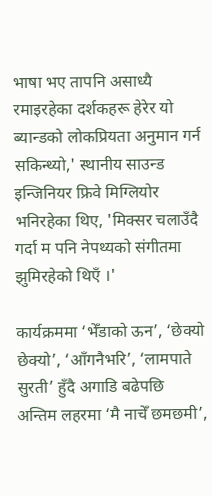भाषा भए तापनि असाध्यै रमाइरहेका दर्शकहरू हेरेर यो ब्यान्डको लोकप्रियता अनुमान गर्न सकिन्थ्यो,' स्थानीय साउन्ड इन्जिनियर फ्रिवे मिग्लियोर भनिरहेका थिए, 'मिक्सर चलाउँदै गर्दा म पनि नेपथ्यको संगीतमा झुमिरहेको थिएँ ।'

कार्यक्रममा ‘भेँडाको ऊन’, ‘छेक्यो छेक्यो’, ‘आँगनैभरि’, ‘लामपाते सुरती’ हुँदै अगाडि बढेपछि अन्तिम लहरमा ‘मै नाचेँ छमछमी’,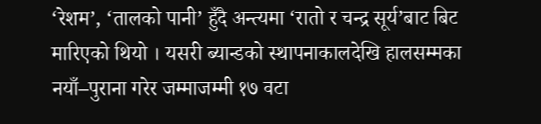‘रेशम’, ‘तालको पानी’ हुँदै अन्त्यमा ‘रातो र चन्द्र सूर्य’बाट बिट मारिएको थियो । यसरी ब्यान्डको स्थापनाकालदेखि हालसम्मका नयाँ–पुराना गरेर जम्माजम्मी १७ वटा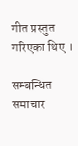गीत प्रस्तुत गरिएका थिए ।

सम्बन्धित समाचार